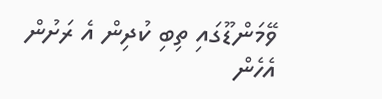ވޭމަންޑޫގައި ތިބި ކުދިން އެ ރަށުން އެހެން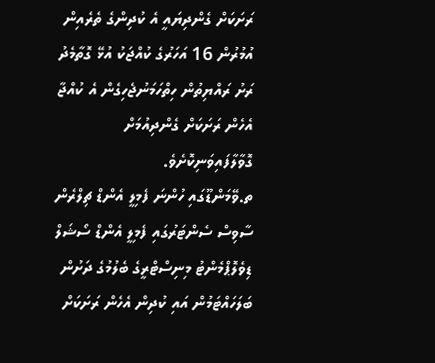ރަށަކަށް ގެންދިޔައީ އެ ކުދިންގެ ތެރެއިން އުމުރުން 16 އަހަރުގެ ކުއްޖަކު އުޅޭ ގޮތާމެދު ރަށު ރައްޔިތުން ހިތްހަމަނުޖެހިގެން އެ ކުއްޖާ އެހެން ރަށަކަށް ގެންދިއުމަށް ގޮވާލާފައިވަނިކޮށެވެ.
ތ.ވޭމަންޑޫގައި ހުންނަ ފެމިލީ އެންޑް ޗިލްރެން ސާވިސް ސެންޓަރުގައި ފެމިލީ އެންޑް ސޯޝަލް ޑިވެލޮޕްމެންޓު މިނިސްޓްރީގެ ބެލުމުގެ ދަށުން ބަލަހައްޓަމުން އައި ކުދިން އެހެން ރަށަކަށް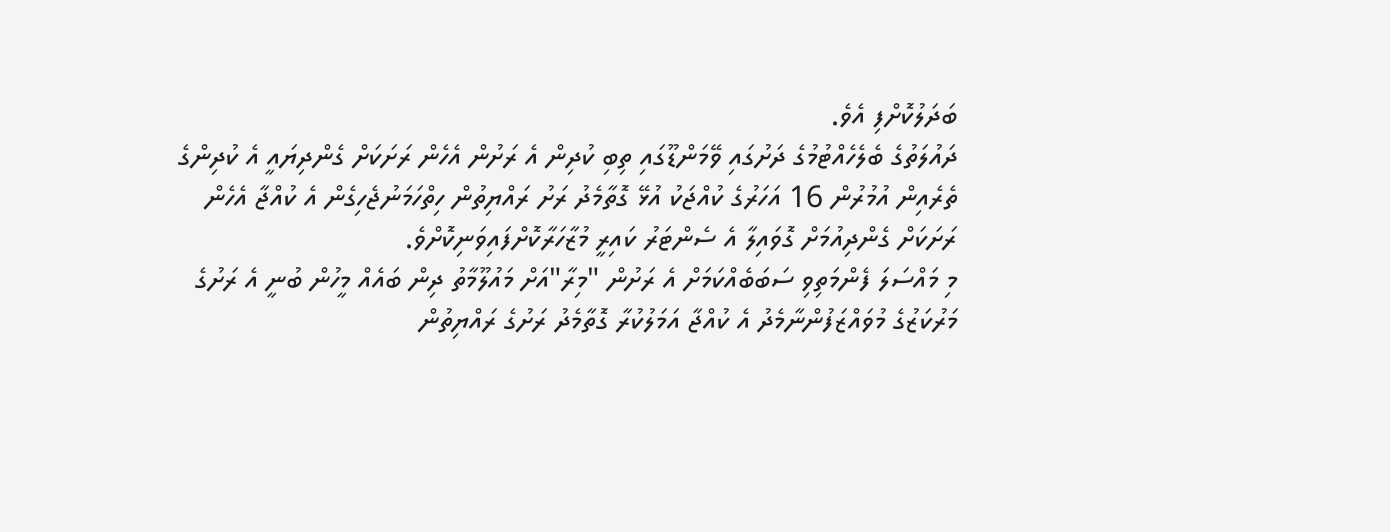ބަދަލުކޮށްފި އެވެ.
ދައުލަތުގެ ބެލެހެއްޓުމުގެ ދަށުގައި ވޭމަންޑޫގައި ތިބި ކުދިން އެ ރަށުން އެހެން ރަށަކަށް ގެންދިޔައީ އެ ކުދިންގެ ތެރެއިން އުމުރުން 16 އަހަރުގެ ކުއްޖަކު އުޅޭ ގޮތާމެދު ރަށު ރައްޔިތުން ހިތްހަމަނުޖެހިގެން އެ ކުއްޖާ އެހެން ރަށަކަށް ގެންދިއުމަށް ގޮވައިލާ އެ ސެންޓަރު ކައިރީ މުޒާހަރާކޮށްފައިވަނިކޮށްވެ.
މި މައްސަލަ ފެންމަތިވި ސަބަބެއްކަމަށް އެ ރަށުން "މިރާ"އަށް މައުލޫމާތު ދިން ބައެއް މީހުން ބުނީ އެ ރަށުގެ މަރުކަޒުގެ މުވައްޒަފުންނާމެދު އެ ކުއްޖާ އަމަލުކުރާ ގޮތާމެދު ރަށުގެ ރައްޔިތުން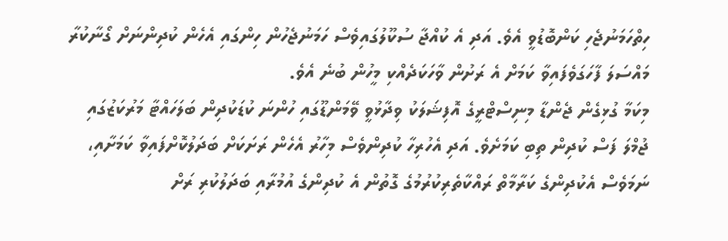ހިތްހަމަނުޖެހި ކަންބޮޑުވީ އެވެ. އަދި އެ ކުއްޖާ ސުކޫލުގައިވެސް ހަމަނުޖެހުން ހިންގައި އެހެން ކުދިންނަށް ގޯނާކުރާ މައްސަލަ ފާހަގަވެފައިވާ ކަމަށް އެ ރަށުން ވާހަކަދެއްކި މީހުން ބުނެ އެވެ.
މިކަމާ ގުޅިގެން ޖެންޑާ މިނިސްޓްރީގެ އޮފިޝަލަކު ވިދާޅުވީ ވޭމަންޑޫގައި ހުންނަ ކުޑަކުދިން ބަލަހައްޓާ މަރުކަޒުގައި ޖުމްލަ ފަސް ކުދިން ތިބި ކަމަށެވެ. އަދި އެހުރިހާ ކުދިންވެސް މިހާރު އެހެން ރަށަކަށް ބަދަލުކޮށްފައިވާ ކަމަށާއި، ނަމަވެސް އެކުދިންގެ ކަރާމާތް ރައްކާތެރިކުރުމުގެ ގޮތުން އެ ކުދިންގެ އުމުރާއި ބަދަލުކުރި ރަށް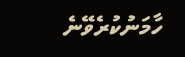ހާމަނުކުރެވޭނެ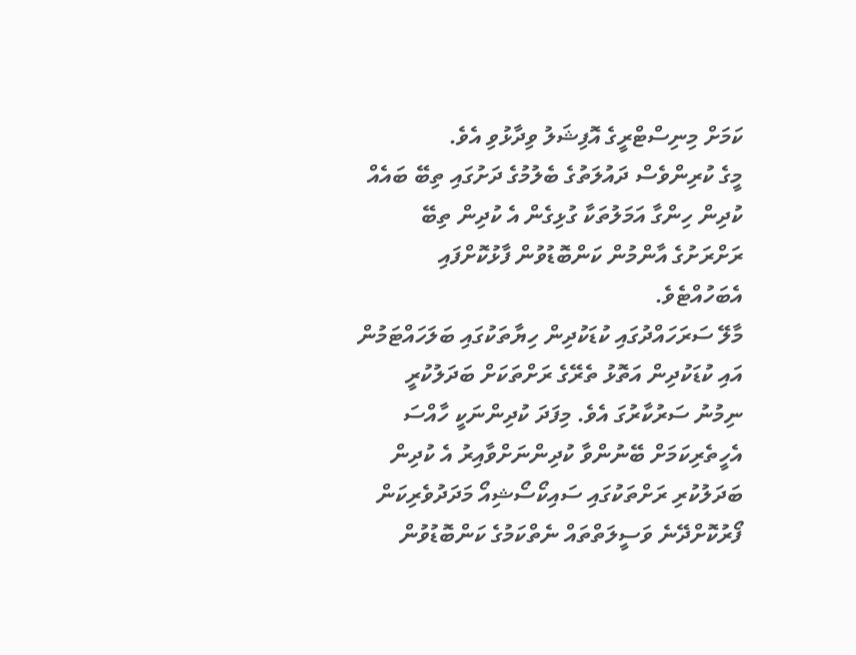ކަމަށް މިނިސްޓްރީގެ އޮފިޝަލު ވިދާޅުވި އެވެ.
މީގެ ކުރިންވެސް ދައުލަތުގެ ބެލުމުގެ ދަށުގައި ތިބޭ ބައެއް ކުދިން ހިންގާ އަމަލުތަކާ ގުޅިގެން އެ ކުދިން ތިބޭ ރަށްރަށުގެ އާންމުން ކަންބޮޑުވުން ފާޅުކޮށްފައި އެބަހުއްޓެވެ.
މާލޭ ސަރަހައްދުގައި ކުޑަކުދިން ހިޔާތަކުގައި ބަލަހައްޓަމުން އައި ކުޑަކުދިން އަތޮޅު ތެރޭގެ ރަށްތަކަށް ބަދަލުކުރީ ނިމުނު ސަރުކާރުގަ އެވެ. މިފަދަ ކުދިންނަކީ ހާއްސަ އެހީތެރިކަމަށް ބޭނުންވާ ކުދިންނަށްވާއިރު އެ ކުދިން ބަދަލުކުރި ރަށްތަކުގައި ސައިކޯސޯޝިއޯ މަދަދުވެރިކަން ފޯރުކޮށްދޭނެ ވަސީލަތްތައް ނެތްކަމުގެ ކަންބޮޑުވުން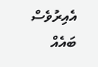އެއިރުވެސް ބައެއް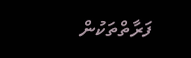ފަރާތްތަކުން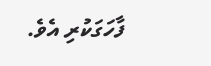ފާހަގަކުރި އެވެ.